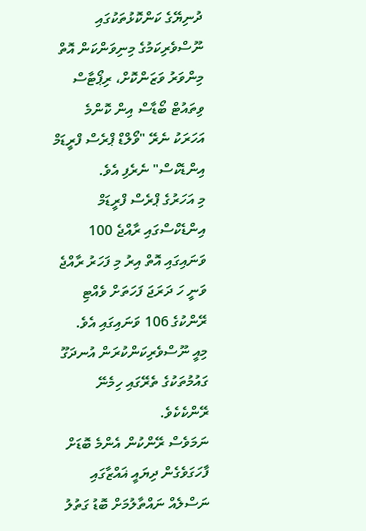ދުނިޔޭގެ ކަންކޮޅުތަކުގައި ނޫސްވެރިކަމުގެ މިނިވަންކަން އޮތް މިންވަރު ވަޒަންކޮށް، ރިޕޯޓާސް ވިތައުޓް ބޯޑާސް އިން ކޮންމެ އަހަރަކު ނެރޭ "ވޯލްޑް ޕްރެސް ފްރީޑަމް އިންޑެކްސް" ނެރެފި އެވެ.
މި އަހަރުގެ ޕްރެސް ފްރީޑަމް އިންޑެކްސްގައި ރާއްޖެ 100 ވަނައިގައި އޮތް އިރު މި ފަހަރު ރާއްޖެ ވަނީ ހަ ދަރަޖަ ފަހަތަށް ވެއްޓި ރޭންކުގެ 106 ވަނައިގައި އެވެ.
މިއީ ނޫސްވެރިކަންކުރަން އުނދަގޫ ގައުމުތަކުގެ ތެރޭގައި ހިމެނޭ ރޭންކެކެވެ.
ނަމަވެސް ރޭންކުން އެންމެ ބޮޑަށް ފާހަގަވެގެން ދިޔައީ ޣައްޒާގައި ނަސްލެއް ނައްތާލުމަށް ބޮޑު ގަތުލު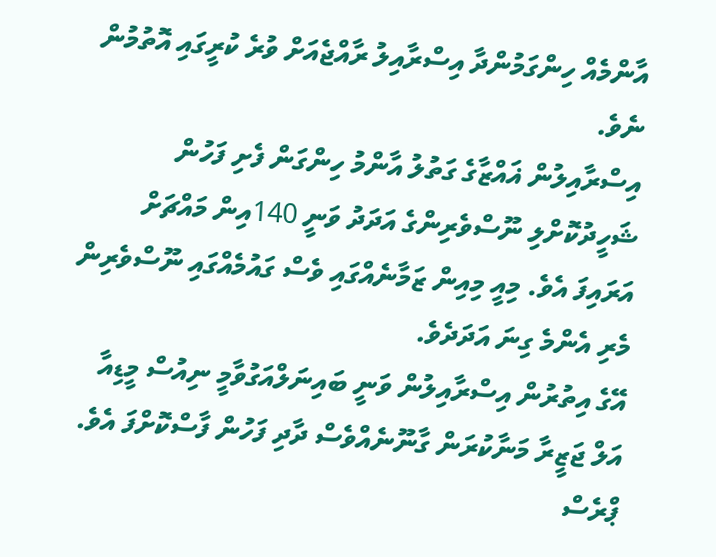އާންމެއް ހިންގަމުންދާ އިސްރާއިލު ރާއްޖެއަށް ވުރެ ކުރީގައި އޮތުމުން ނެވެ.
އިސްރާއިލުން ޣައްޒާގެ ގަތުލު އާންމު ހިންގަން ފެށި ފަހުން ޝަހީދުކޮށްލި ނޫސްވެރިންގެ އަދަދު ވަނީ 140އިން މައްޗަށް އަރައިފަ އެވެ. މިއީ މިއިން ޒަމާނެއްގައި ވެސް ގައުމެއްގައި ނޫސްވެރިން މެރި އެންމެ ގިނަ އަދަދެވެ.
އޭގެ އިތުރުން އިސްރާއިލުން ވަނީ ބައިނަލްއަގުވާމީ ނިއުސް މީޑިއާ އަލް ޖަޒީރާ މަނާކުރަން ގާނޫނެއްވެސް ދާދި ފަހުން ފާސްކޮށްފަ އެވެ.
ޕްރެސް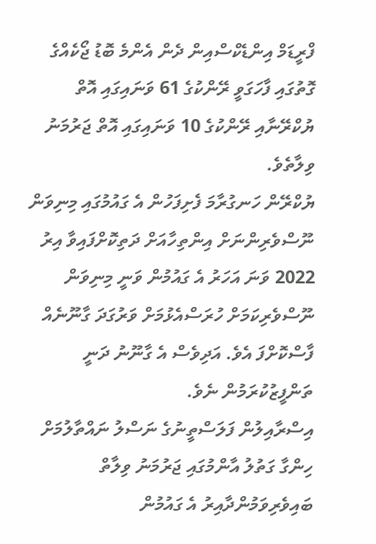ފްރީޑަމް އިންޑެކްސްއިން ދެން އެންމެ ބޮޑު ޖޯކެއްގެ ގޮތުގައި ފާހަގަވީ ރޭންކުގެ 61 ވަނައިގައި އޮތް ޔުކްރޭނާއި ރޭންކުގެ 10 ވަނައިގައި އޮތް ޖަރުމަނު ވިލާތެވެ.
ޔުކްރޭން ހަނގުރާމަ ފެށިފަހުން އެ ގައުމުގައި މިނިވަން ނޫސްވެރިންނަށް އިންތިހާއަށް ދަތިކޮށްފައިވާ އިރު 2022 ވަނަ އަހަރު އެ ގައުމުން ވަނީ މިނިވަން ނޫސްވެރިކަމަށް ހުރަސްއެޅުމަށް ވަރުގަދަ ގާނޫނެއް ފާސްކޮށްފަ އެވެ. އަދިވެސް އެ ގާނޫނު ދަނީ ތަންފީޒުކުރަމުން ނެވެ.
އިސްރާއިލުން ފަލަސްތީނުގެ ނަސްލު ނައްތާލުމަށް ހިންގާ ގަތުލު އާންމުގައި ޖަރުމަނު ވިލާތް ބައިވެރިވަމުންދާއިރު އެ ގައުމުން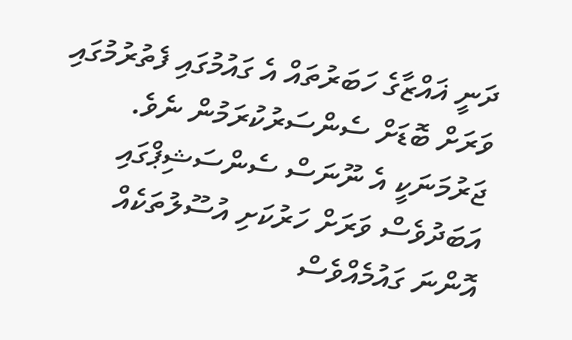ދަނީ ޣައްޒާގެ ހަބަރުތައް އެ ގައުމުގައި ފެތުރުމުގައި ވަރަށް ބޮޑަށް ސެންސަރުކުރަމުން ނެވެ. ޖަރުމަނަކީ އެ ނޫނަސް ސެންސަޝިޕްގައި އަބަދުވެސް ވަރަށް ހަރުކަށި އުސޫލުތަކެއް އޮންނަ ގައުމެއްވެސް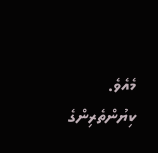މެއެވެ.
ކިޔުންތެރިންގެ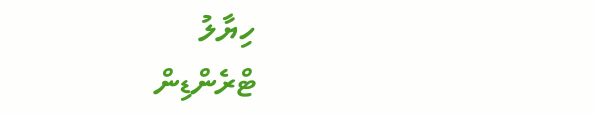ހިޔާލު
ޓްރެންޑިން